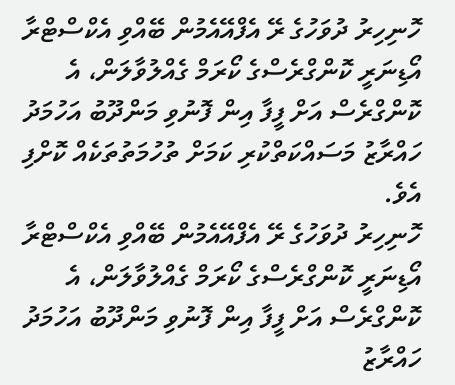ހޮނިހިރު ދުވަހުގެ ރޭ އެފްއޭއެމުން ބޭއްވި އެކްސްޓްރާ އޯޑިނަރީ ކޮންގްރެސްގެ ކޯރަމް ގެއްލުވާލަން، އެ ކޮންގްރެސް އަށް ފީފާ އިން ފޮނުވި މަންދޫބު އަހުމަދު ހައްރާޒު މަސައްކަތްކުރި ކަމަށް ތުހުމަތުތަކެއް ކޮށްފި އެވެ.
ހޮނިހިރު ދުވަހުގެ ރޭ އެފްއޭއެމުން ބޭއްވި އެކްސްޓްރާ އޯޑިނަރީ ކޮންގްރެސްގެ ކޯރަމް ގެއްލުވާލަން، އެ ކޮންގްރެސް އަށް ފީފާ އިން ފޮނުވި މަންދޫބު އަހުމަދު ހައްރާޒު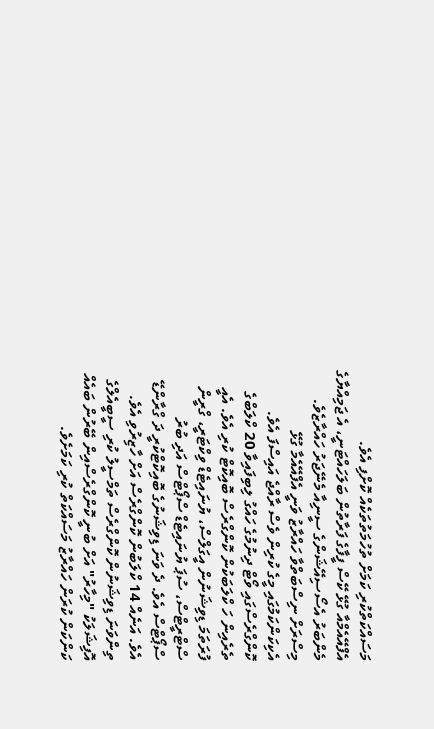މަސައްކަތްކުރި ކަމަށް ތުހުމަތުތަކެއް ކޮށްފި އެވެ.
އެފްއޭއެމްއާ ގުޅޭ ކޭސް ފީފާގެ ފަރާތުން ބަލަހައްޓަނީ، އެ ޖަމިއްޔާގެ މެންބަރު އެސޯސިއޭޝަންގެ ސީނިއާ މެނޭޖަރު ހައްރާޒެވެ. މިސްރަށް ނިސްބަތްވާ ހައްރާޒު ވަނީ އެފްއޭއެމާ ގުޅޭ އެކިކަންކަމުގައި މީގެ ކުރިން ވެސް ރާއްޖެ އައިސްފަ އެވެ.
ކޮންގްރެސްގައި ވޯޓް ދިނުމުގެ ހައްގު ލިބިފައިވާ 20 ކްލަބްގެ ތެރެއިން ހަ ކްލަބަކުން ކޮންގްރެސް ބޮއިކޮޓް ކުރި އެވެ. އެއީ ފުރަތަމަ ޑިވިޝަނުން އީގަލްސް، ޔުނައިޓެޑް ވިކްޓަރީ، ގްރީން ސްޓްރީޓްސް، ސުޕަ ޔުނައިޓެޑް ސްޕޯޓްސް އަދި ބުރު ސްޕޯޓްސް އެވެ. ދެ ވަނަ ޑިވިޝަނުގެ ބޮއިކޮޓްކުރީ ދަ ގްރާންޑޭ އެވެ. އަނެއް 14 ކްލަބުން ކޮންގްރެސް އަށް ހާޒިރުވި އެވެ.
ތިންވަނަ ޑިވިޝަނުން ކޮންގްރެސް ތަމްސީލު ކުރި ސީބީއެލްގެ އޮފިޝަލަކު "މިހާރު" އަށް ބުނީ ކޮންގްރެސްއިން ބޭރުން ބައެއް ކަންކަން ކުރަން ހައްރާޒު މަސައްކަތް ކުރި ކަމަށެވެ.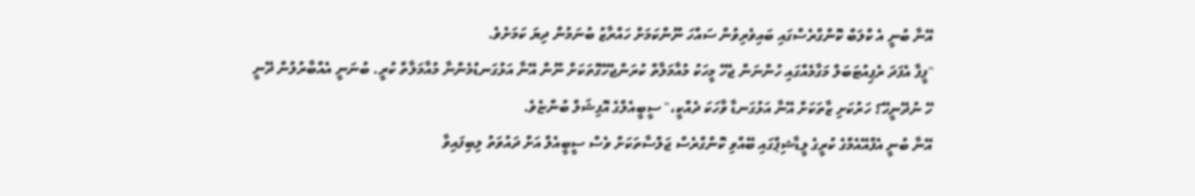އޭނާ ބުނީ އެ ކްލަބް ކޮންގްރެސްގައި ބައިވެރިވުން ސައްހަ ނޫންކަމަށް ހައްރާޒު ބުނަމުން ދިޔަ ކަމަށެވެ.
"ފީފާ އެފަދަ ރެޕިއުޓަބަލް މަގާމެއްގައި ހުންނަން ޖެހޭ މީހަކު މުއާމަލާތް ކުރަންޖެހޭގޮތަކަށް ނޫން އޭނާ އަޅުގަނޑުމެންނާ މުއާމަލާތް ކުރީ. ބުނަނީ އެއްބާރުލުން ދޭނީ ހޭ ނުދޭނީހޭ؟ ހަރުކަށި ޒާތަކަށް އޭނާ އަޅުގަނޑާ ވާހަކަ ދެއްކީ،" ސީބީއެލްގެ އޮފިޝަލް ބުންޏެވެ.
އޭނާ ބުނީ އެފްއޭއެމްގެ ކުރީގެ ލީޑާޝިޕްގައި ބޭއްވި ކޮންގްރެސް ޖަލްސާތަކަށް ވެސް ސީބީއެލް އަށް ދައުވަތު ލިބިފައިވާ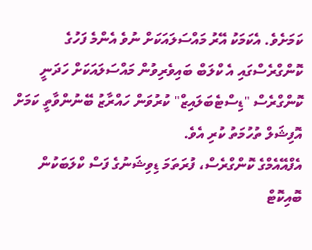ކަމަށެވެ. އެކަމަކު އޭރު މައްސަލައަކަށް ނުވެ އެންމެ ފަހުގެ ކޮންގްރެސްގައި އެ ކްލަބް ބައިވެރިވުން މައްސަލައަކަށް ހަދަނީ ކޮންގްރެސް "ޑިސްޓެބަލައިޒް" ކުރުވަން ހައްރާޒު ބޭނުންވާތީ ކަމަށް އޮފިޝަލް ތުހުމަތު ކުރި އެވެ.
އެފްއޭއެމްގެ ކޮންގްރެސް، ފުރަތަމަ ޑިވިޝަނުގެ ފަސް ކްލަބަކުން ބޮއިކޮޓް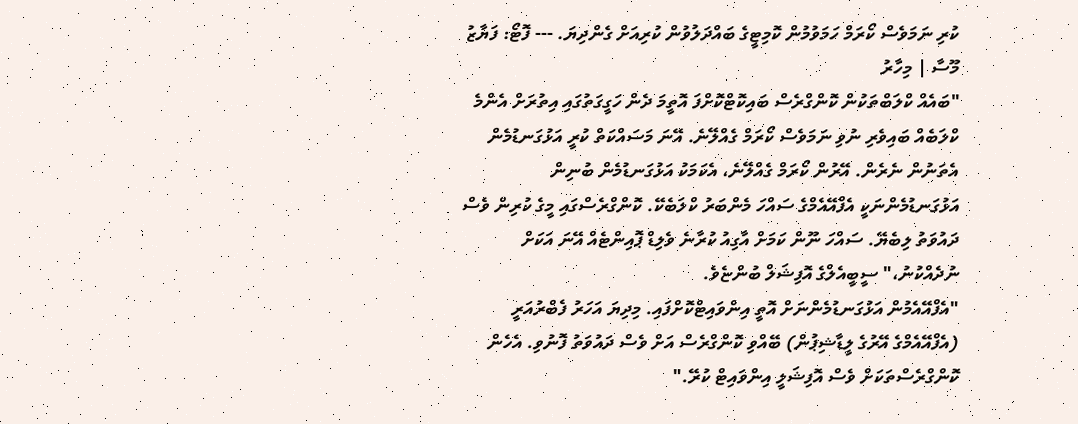ކުރި ނަމަވެސް ކޯރަމް ހަމަވުމުން ކޮމިޓީގެ ބައްދަލުވުން ކުރިއަށް ގެންދިޔަ. --- ފޮޓޯ: ފަޔާޒު މޫސާ | މިހާރު
"ބައެއް ކްލަބްތަކުން ކޮންގްރެސް ބައިކޮޓްކޮށްފަ އޮތީމަ ދެން ހަގީގަތުގައި އިތުރަށް އެންމެ ކްލަބެއް ބައިވެރި ނުވި ނަމަވެސް ކޯރަމް ގެއްލޭނެ. އޭނަ މަސައްކަތް ކުރީ އަޅުގަނޑުމެން އެތަނުން ނެރެން. އޭރުން ކޯރަމް ގެއްލޭނެ، އެކަމަކު އަޅުގަނޑުމެން ބުނިން އަޅުގަނޑުމެންނަކީ އެފްއޭއެމްގެ ސައްހަ މެންބަރު ކްލަބެކޭ. ކޮންގްރެސްގައި މީގެ ކުރިން ވެސް ދައުވަތު ލިބެޔޭ. ސައްހަ ނޫން ކަމަށް އާގިއު ކުރާނެ ވެލިޑް ޕޮއިންޓެއް އޭނަ އަކަށް ނުދެއްކުނު،" ސީބީއެލްގެ އޮފިޝަލް ބުންޏެވެ.
"އެފްއޭއެމުން އަޅުގަނޑުމެންނަށް އޮތީ އިންވައިޓްކޮށްފައި. މިދިޔަ އަހަރު ފެބްރުއަރީ (އެފްއޭއެމްގެ އޭރުގެ ލީޑާޝިޕުން) ބޭއްވި ކޮންގްރެސް އަށް ވެސް ދައުވަތު ފޮނުވި. އެހެން ކޮންގްރެސްތަކަށް ވެސް އޮފިޝަލީ އިންވައިޓް ކުރޭ."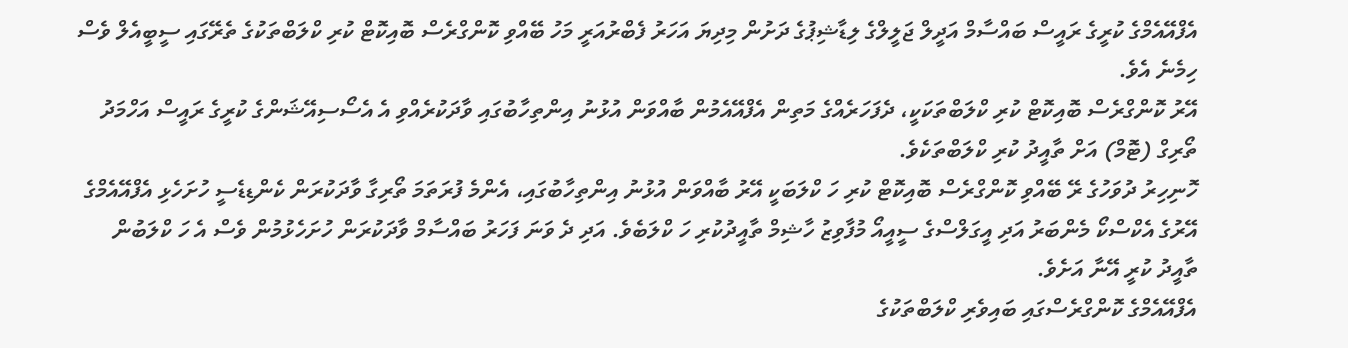އެފްއޭއެމްގެ ކުރީގެ ރައީސް ބައްސާމް އަދީލް ޖަލީލްގެ ލިޑާޝިޕުގެ ދަށުން މިދިޔަ އަހަރު ފެބްރުއަރީ މަހު ބޭއްވި ކޮންގްރެސް ބޮއިކޮޓް ކުރި ކްލަބްތަކުގެ ތެރޭގައި ސީބީއެލް ވެސް ހިމެނެ އެވެ.
އޭރު ކޮންގްރެސް ބޮއިކޮޓް ކުރި ކްލަބްތަކަކީ، ދެފަހަރެއްގެ މަތިން އެފްއޭއެމުން ބާއްވަން އުޅުނު އިންތިހާބުގައި ވާދަކުރެއްވި އެ އެސޯސިއޭޝަންގެ ކުރީގެ ރައީސް އަހްމަދު ތޯރިގް (ޓޮމް) އަށް ތާއީދު ކުރި ކްލަބްތަކެވެ.
ހޮނިހިރު ދުވަހުގެ ރޭ ބޭއްވި ކޮންގްރެސް ބޮއިކޮޓް ކުރި ހަ ކްލަބަކީ އޭރު ބާއްވަން އުޅުނު އިންތިހާބުގައި، އެންމެ ފުރަތަމަ ތޯރިގާ ވާދަކުރަން ކެންޑިޑެސީ ހުށަހެޅި އެފްއޭއެމްގެ އޭރުގެ އެކްސްކޯ މެންބަރު އަދި އީގަލްސްގެ ސީއީއޯ މުފާވިޒު ހާޝިމް ތާއީދުކުރި ހަ ކްލަބެވެ. އަދި ދެ ވަނަ ފަހަރު ބައްސާމް ވާދަކުރަން ހުށަހެޅުމުން ވެސް އެ ހަ ކްލަބުން ތާއީދު ކުރީ އޭނާ އަށެވެ.
އެފްއޭއެމްގެ ކޮންގްރެސްގައި ބައިވެރި ކްލަބްތަކުގެ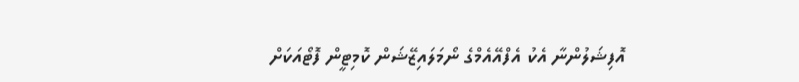އޮފިޝަލުންނާ އެކު އެފްއޭއެމްގެ ނޯމަލައިޒޭޝަން ކޮމިޓީން ފޮޓޯއަކަށް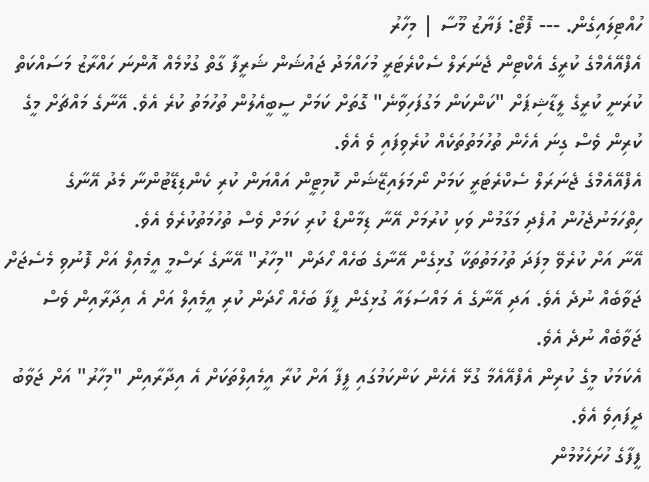ހުއްޓިލައިގެން. --- ފޮޓޯ: ފަޔާޒު މޫސާ | މިހާރު
އެފްއޭއެމްގެ ކުރީގެ އެކްޓިން ޖެނަރަލް ސެކްރެޓަރީ މުހައްމަދު ޖައުޝަން ޝަރީފާ ގާތް ގުޅުމެއް އޮންނަ ހައްރާޒު މަސައްކަތް ކުރަނީ ކުރީގެ ލީޑާޝިޕަށް "ކަންކަން މަގުފަހިވާނެ" ގޮތަށް ކަމަށް ސީބީއެލުން ތުހުމަތު ކުރެ އެވެ. އޭނާގެ މައްޗަށް މީގެ ކުރިން ވެސް ގިނަ އެހެން ތުހުމަތުތަކެއް ކުރެވިފައި ވެ އެވެ.
އެފްއޭއެމްގެ ޖެނަރަލް ސެކްރެޓަރީ ކަމަށް ނޯމަލައިޒޭޝަން ކޮމިޓީން އައްޔަން ކުރި ކެންޑިޑޭޓުންނާ މެދު އޭނާގެ ހިތްހަމަނުޖެހުން އުފެދި މަގާމުން ވަކި ކުރުމަށް އޭނާ ޑިމާންޑް ކުރި ކަމަށް ވެސް ތުހުމަތުކުރެވެ އެވެ.
އޭނާ އަށް ކުރެވޭ މިފަދަ ތުހުމަތުތަކާ ގުޅިގެން އޭނާގެ ބަހެއް ހޯދަން "މިހާރު" އޭނާގެ ރަސްމީ އީމެއިލް އަށް ފޮނުވި މެސެޖަށް ޖަވާބެއް ނުދެ އެވެ. އަދި އޭނާގެ އެ މައްސަލައާ ގުޅިގެން ފީފާ ބަހެއް ހޯދަން ކުރި އީމެއިލް އަށް އެ އިދާރާއިން ވެސް ޖަވާބެއް ނުދެ އެވެ.
އެކަމަކު މީގެ ކުރިން އެފްއޭއެމާ ގުޅޭ އެހެން ކަންކަމުގައި ފީފާ އަށް ކުރާ އީމެއިލްތަކަށް އެ އިދާރާއިން "މިހާރު" އަށް ޖަވާބު ދީފައިވެ އެވެ.
ފީފާގެ ހުށަހެޅުމުން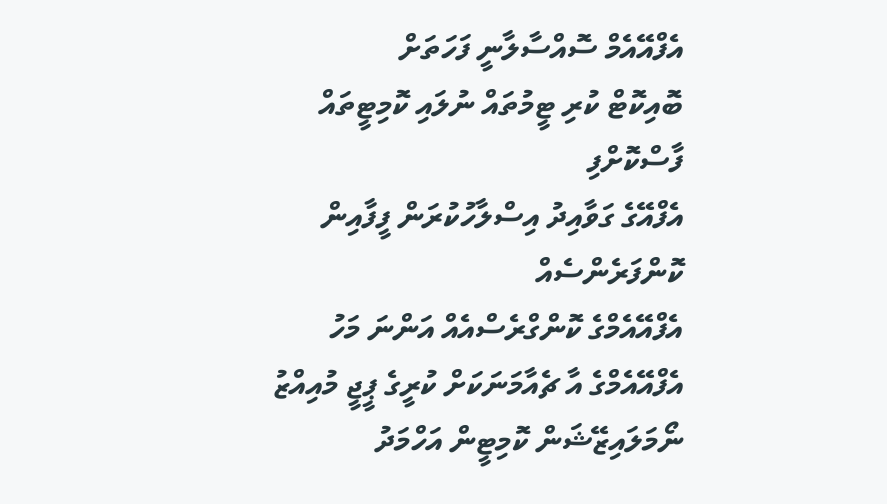އެފްއޭއެމް ސޮއްސާލާނީ ފަހަތަށް
ބޮއިކޮޓް ކުރި ޓީމުތައް ނުލައި ކޮމިޓީތައް ފާސްކޮށްފި
އެފްއޭގެ ގަވާއިދު އިސްލާހުކުރަން ފީފާއިން ކޮންފަރެންސެއް
އެފްއޭއެމްގެ ކޮންގްރެސްއެއް އަންނަ މަހު
އެފްއޭއެމްގެ އާ ޗެއާމަނަކަށް ކުރީގެ ޕީޖީ މުއިއްޒު
ނޯމަލައިޒޭޝަން ކޮމިޓީން އަހްމަދު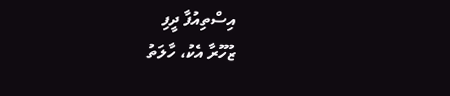އިސްތިއުފާ ދީފި
ޒުހޫރާ އެކު، ހާލަތު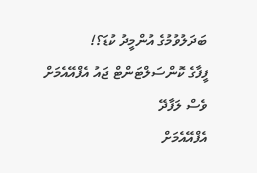ބަދަލުވުމުގެ އުންމީދު ކުޑަ؟!
ފީފާގެ ކޮންސަލްޓަންޓް ޖައު އެފްއޭއެމަށް ވެސް ލަފާދޭ
އެފްއޭއެމަށް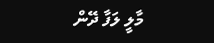މާލީ ލަފާ ދޭން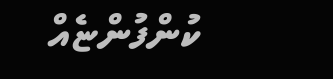ކުންފުންޏެއް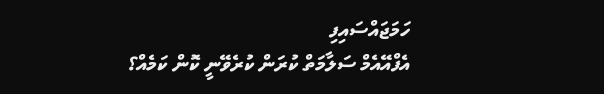ހަމަޖައްސައިފި
އެފްއޭއެމް ސަލާމަތް ކުރަން ކުރެވޭނީ ކޮން ކަމެއް؟